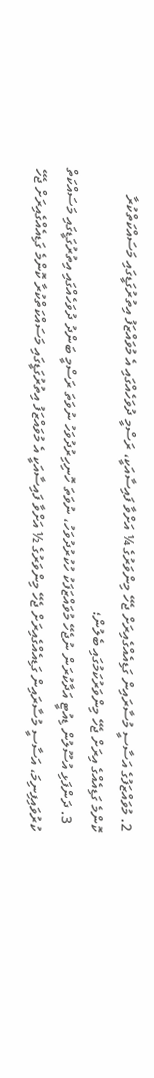2. މުވައްޒަފުގެ އަސާސީ މުސާރައިން ގަޑިއެއްގެއިރަށް ޖެހޭ މިންވަރުގެ ¼ އަށްވާ ފައިސާއަކީ، ރަސްމީ ދުވަހެއްގައި އެ މުވައްޒަފު އިތުރުގަޑީގައި މަސައްކަތްކުރާ ކޮންމެ ގަޑިއެއްގެ އިރަށް ޖެހޭ މިންވަރުކަމުގައި ބެލުން؛
  3. ދަންފަޅި އުސޫލުން ޑިއުޓީ އަދާކުރަން ނުޖެހޭ މުވައްޒަފަކު ހުކުރުދުވަހު، ނުވަތަ ހޮނިހިރުދުވަހު ނުވަތަ ރަސްމީ ބަންދު ދުވަހެއްގައި އިތުރުގަޑީގައި މަސައްކަތް ކުރުވައިފިނިމަ، އަސާސީ މުސާރައިން ގަޑިއެއްގެއިރަށް ޖެހޭ މިންވަރުގެ ½ އަށްވާ ފައިސާއަކީ އެ މުވައްޒަފު އިތުރުގަޑީގައި މަސައްކަތްކުރާ ކޮންމެ ގަޑިއެއްގެއިރަށް ޖެހޭ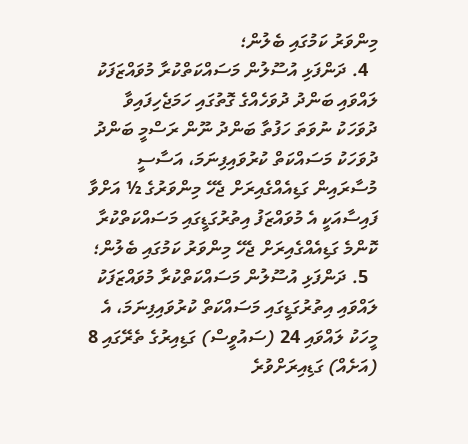މިންވަރު ކަމުގައި ބެލުން؛
  4. ދަންފަޅި އުސޫލުން މަސައްކަތްކުރާ މުވައްޒަފަކު ލައްވައި ބަންދު ދުވަހެއްގެ ގޮތުގައި ހަމަޖެހިފައިވާ ދުވަހަކު ނުވަތަ ހަފުތާ ބަންދު ނޫން ރަސްމީ ބަންދު ދުވަހަކު މަސައްކަތް ކުރުވައިފިނަމަ، އަސާސީ މުސާރައިން ގަޑިއެއްގެއިރަށް ޖެހޭ މިންވަރުގެ ½ އަށްވާ ފައިސާއަކީ އެ މުވައްޒަފު އިތުރުގަޑީގައި މަސައްކަތްކުރާ ކޮންމެ ގަޑިއެއްގެއިރަށް ޖެހޭ މިންވަރު ކަމުގައި ބެލުން؛
  5. ދަންފަޅި އުސޫލުން މަސައްކަތްކުރާ މުވައްޒަފަކު ލައްވައި އިތުރުގަޑީގައި މަސައްކަތް ކުރުވައިފިނަމަ، އެ މީހަކު ލައްވައި 24 (ސައުވީސް) ގަޑިއިރުގެ ތެރޭގައި 8 (އަށެއް) ގަޑިއިރަށްވުރެ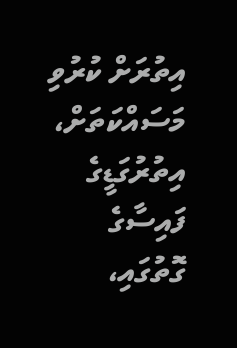އިތުރަށް ކުރުވި މަސައްކަތަށް، އިތުރުގަޑީގެ ފައިސާގެ ގޮތުގައި،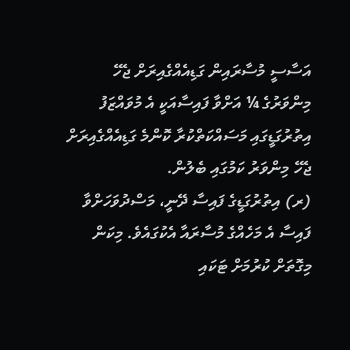އަސާސީ މުސާރައިން ގަޑިއެއްގެއިރަށް ޖެހޭ މިންވަރުގެ ¼ އަށްވާ ފައިސާއަކީ އެ މުވައްޒަފު އިތުރުގަޑީގައި މަސައްކަތްކުރާ ކޮންމެ ގަޑިއެއްގެއިރަށް ޖެހޭ މިންވަރު ކަމުގައި ބެލުން.
(ރ) އިތުރުގަޑީގެ ފައިސާ ދޭނީ، މަސްދުވަހަށްވާ ފައިސާ އެ މަހެއްގެ މުސާރައާ އެކުގައެވެ. މިކަން މިގޮތަށް ކުރުމަށް ޓަކައި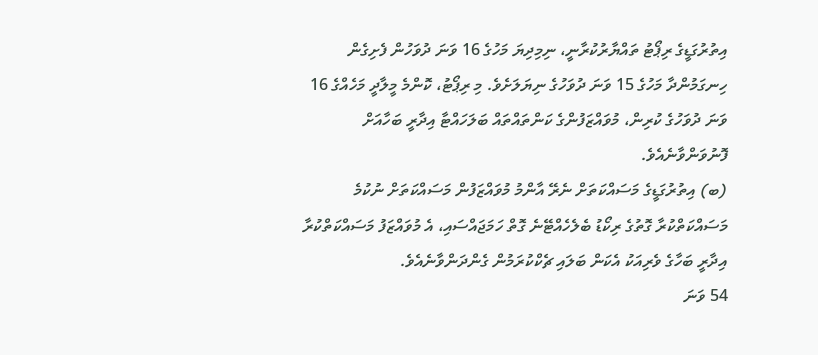އިތުރުގަޑީގެ ރިޕޯޓު ތައްޔާރުކުރާނީ، ނިމިދިޔަ މަހުގެ 16 ވަނަ ދުވަހުން ފެށިގެން ހިނގަމުންދާ މަހުގެ 15 ވަނަ ދުވަހުގެ ނިޔަލަށެވެ. މި ރިޕޯޓު، ކޮންމެ މީލާދީ މަހެއްގެ 16 ވަނަ ދުވަހުގެ ކުރިން، މުވައްޒަފުންގެ ކަންތައްތައް ބަލަހައްޓާ އިދާރީ ބަހާއަށް ފޮނުވަންވާނެއެވެ.
(ބ) އިތުރުގަޑީގެ މަސައްކަތަށް ނެރޭ އާންމު މުވައްޒަފުން މަސައްކަތަށް ނުކުމެ މަސައްކަތްކުރާ ގޮތުގެ ރިކޯޑު ބެލެހެއްޓޭނެ ގޮތް ހަމަޖައްސައި، އެ މުވައްޒަފު މަސައްކަތްކުރާ އިދާރީ ބަހާގެ ވެރިއަކު އެކަން ބަލައި ޗެކްކުރަމުން ގެންދަންވާނެއެވެ.
54 ވަނަ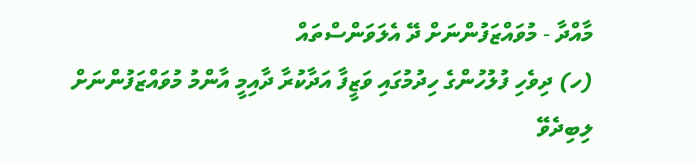މާއްދާ - މުވައްޒަފުންނަށް ދޭ އެލަވަންސްތައް
(ހ) ދިވެހި ފުލުހުންގެ ހިދުމުގައި ވަޒީފާ އަދާކުރާ ދާއިމީ އާންމު މުވައްޒަފުންނަށް ލިބިދެވޭ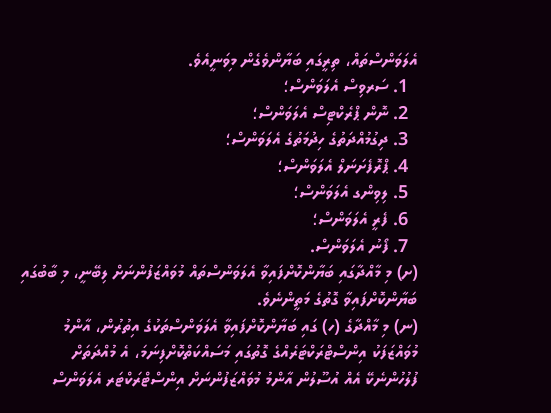އެލަވަންސްތައް، ތިރީގައި ބަޔާންވެގެން މިވަނީއެވެ.
  1. ސަރވިސް އެލަވަންސް؛
  2. ނޮން ޕްރެކްޓިސް އެލަވަންސް؛
  3. ދިގުމުއްދަތުގެ ހިދުމަތުގެ އެލަވަންސް؛
  4. ޕްރޮފެށަނަލް އެލަވަންސް؛
  5. ލިވިންގ އެލަވަންސް؛
  6. ފެރީ އެލަވަންސް؛
  7. ފޯނު އެލަވަންސް.
(ށ) މި މާއްދާގައި ބަޔާންކޮށްފައިވާ އެލަވަންސްތައް މުވައްޒަފުންނަށް ލިބޭނީ، މި ބާބުގައި ބަޔާންކޮށްފައިވާ ގޮތުގެ މަތީންނެވެ.
(ނ) މި މާއްދާގެ (ހ) ގައި ބަޔާންކޮށްފައިވާ އެލަވަންސްތަކުގެ އިތުރުން، އާންމު މުވައްޒަފަކު އިންސްޓްރަކްޓަރެއްގެ ގޮތުގައި މަސައްކަތްކޮށްފިނަމަ، އެ މުއްދަތަށް ފުލުހުންނެކޭ އެއް އުސޫލުން އާންމު މުވައްޒަފުންނަށް އިންސްޓްރަކްޓަރ އެލަވަންސް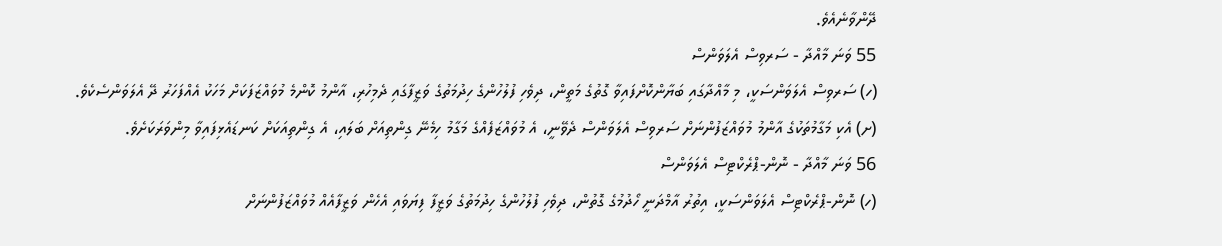ދޭންވާނެއެވެ.
55 ވަނަ މާއްދާ - ސަރވިސް އެލަވަންސް
(ހ) ސަރވިސް އެލަވަންސަކީ، މި މާއްދާގައި ބަޔާންކޮށްފައިވާ ގޮތުގެ މަތީން، ދިވެހި ފުލުހުންގެ ހިދުމަތުގެ ވަޒީފާގައި ދެމިހުރި، އާންމު ކޮންމެ މުވައްޒަފަކަށް މަހަކު އެއްފަހަރު ދޭ އެލަވަންސެކެވެ.
(ށ) އެކި މަގާމުތަކުގެ އާންމު މުވައްޒަފުންނަށް ސަރވިސް އެލަވަންސް ދެވޭނީ، އެ މުވައްޒަފެއްގެ މަގާމު ހިމެނޭ ގިންތިއަށް ބަލައި، އެ ގިންތިއަކަށް ކަނޑައެޅިފައިވާ މިންވަރަކަށެވެ.
56 ވަނަ މާއްދާ - ނޮން-ޕްރެކްޓިސް އެލަވަންސް
(ހ) ނޮން-ޕްރެކްޓިސް އެލަވަންސަކީ، އިތުރު އާމްދަނީ ހޯދުމުގެ ގޮތުން، ދިވެހި ފުލުހުންގެ ހިދުމަތުގެ ވަޒީފާ ފިޔަވައި އެހެން ވަޒީފާއެއް މުވައްޒަފުންނަށް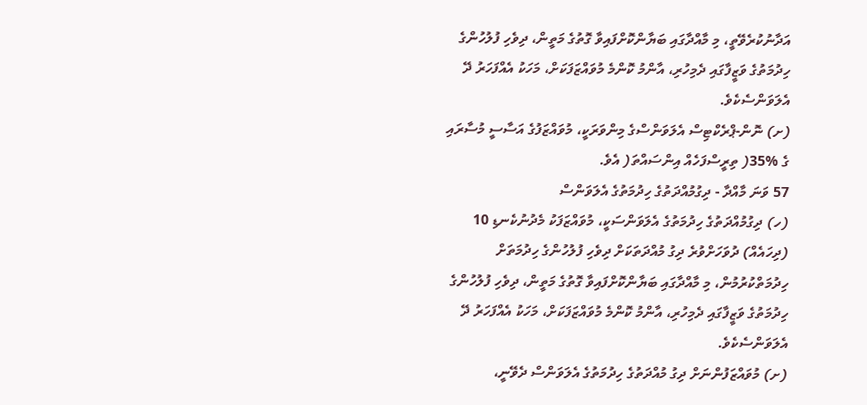އަދާނުކުރެވޭތީ، މި މާއްދާގައި ބަޔާންކޮށްފައިވާ ގޮތުގެ މަތީން، ދިވެހި ފުލުހުންގެ ހިދުމަތުގެ ވަޒީފާގައި ދެމިހުރި، އާންމު ކޮންމެ މުވައްޒަފަކަށް، މަހަކު އެއްފަހަރު ދޭ އެލަވަންސެކެވެ.
(ށ) ނޮން-ޕްރެކްޓިސް އެލަވަންސްގެ މިންވަރަކީ، މުވައްޒަފުގެ އަސާސީ މުސާރައި ގެ %35( ތިރީސްފަހެއް އިންސައްތަ( އެވެ.
57 ވަނަ މާއްދާ - ދިގުމުއްދަތުގެ ހިދުމަތުގެ އެލަވަންސް
(ހ) ދިގުމުއްދަތުގެ ހިދުމަތުގެ އެލަވަންސަކީ، މުވައްޒަފަކު މެދުނުކެނޑި 10 (ދިހައެއް) ދުވަހަށްވުރެ ދިގު މުއްދަތަކަށް ދިވެހި ފުލުހުންގެ ހިދުމަތަށް ހިދުމަތްކުރުމުން، މި މާއްދާގައި ބަޔާންކޮށްފައިވާ ގޮތުގެ މަތީން، ދިވެހި ފުލުހުންގެ ހިދުމަތުގެ ވަޒީފާގައި ދެމިހުރި، އާންމު ކޮންމެ މުވައްޒަފަކަށް، މަހަކު އެއްފަހަރު ދޭ އެލަވަންސެކެވެ.
(ށ) މުވައްޒަފުންނަށް ދިގު މުއްދަތުގެ ހިދުމަތުގެ އެލަވަންސް ދެވޭނީ،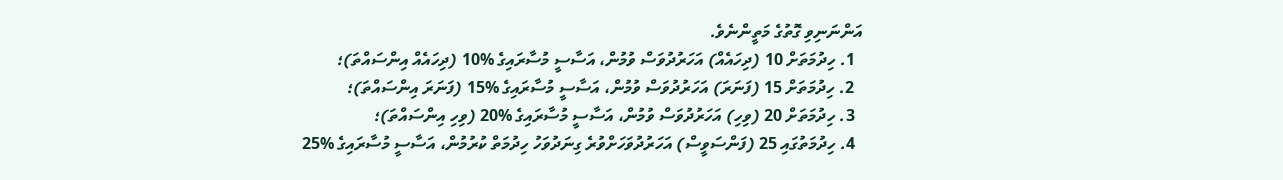އަންނަނިވި ގޮތުގެ މަތީންނެވެ.
  1. ހިދުމަތަށް 10 (ދިހައެއް) އަހަރުދުވަސް ވުމުން، އަސާސީ މުސާރައިގެ %10 (ދިހައެއް އިންސައްތަ)؛
  2. ހިދުމަތަށް 15 (ފަނަރަ) އަހަރުދުވަސް ވުމުން، އަސާސީ މުސާރައިގެ %15 (ފަނަރަ އިންސައްތަ)؛
  3. ހިދުމަތަށް 20 (ވިހި) އަހަރުދުވަސް ވުމުން، އަސާސީ މުސާރައިގެ %20 (ވިހި އިންސައްތަ)؛
  4. ހިދުމަތުގައި 25 (ފަންސަވީސް) އަހަރުދުވަހަށްވުރެ ގިނަދުވަހު ހިދުމަތް ކުރުމުން، އަސާސީ މުސާރައިގެ %25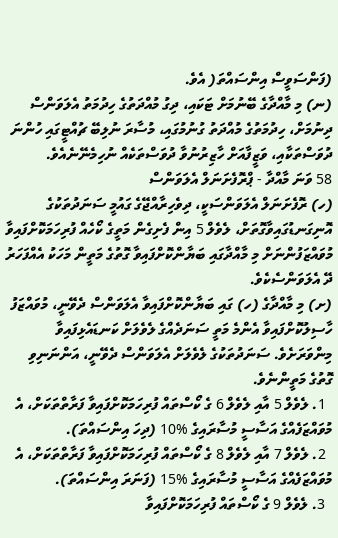(ފަންސަވީސް އިންސައްތަ( އެވެ.
(ނ) މި މާއްދާގެ ބޭނުމަށް ޓަކައި، ދިގު މުއްދަތުގެ ހިދުމަތު އެލަވަންސް ދިނުމަށް، ހިދުމަތުގެ މުއްދަތު ގުނުމުގައި، މުސާރަ ނުލިބޭ ޗުއްޓީގައި ހުންނަ ދުވަސްތަކާއި، ވަޒީފާއަށް ހާޒިރުނުވާ ދުވަސްތަކެއް ނުހިމެނޭނެއެވެ.
58 ވަނަ މާއްދާ - ޕްރޮފެށަނަލް އެލަވަންސް
(ހ) ރޮފެށަނަލް އެލަވަންސަކީ، ދިވެހިރާއްޖޭގެ ގައުމީ ސަނަދުތަކުގެ އޮނިގަނޑުގައިވާގޮތަށް، ލެވެލް 5 އިން ފެށިގެން މަތީގެ ކޯހެއް ފުރިހަމަކޮށްފައިވާ މުވައްޒަފުންނަށް މި މާއްދާގައި ބަޔާންކޮށްފައިވާ ގޮތުގެ މަތީން މަހަކު އެއްފަހަރު ދޭ އެލަވަންސެކެވެ.
(ށ) މި މާއްދާގެ (ހ) ގައި ބަޔާންކޮށްފައިވާ އެލަވަންސް ދެވޭނީ، މުވައްޒަފު ހާސިލުކޮށްފައިވާ އެންމެ މަތީ ސަނަދެއްގެ ލެވެލަށް ކަނޑައެޅިފައިވާ މިންވަރަށެވެ. ސަނަދުތަކުގެ ލެވެލަށް އެލަވަންސް ދެވޭނީ، އަންނަނިވި ގޮތުގެ މަތީންނެވެ.
  1. ލެވެލް 5 އާއި ލެވެލް 6 ގެ ކޯސްތައް ފުރިހަމަކޮށްފައިވާ ފަރާތްތަކަށް، އެ މުވައްޒަފެއްގެ އަސާސީ މުސާރައިގެ %10 (ދިހަ އިންސައްތަ).
  2. ލެވެލް 7 އާއި ލެވެލް 8 ގެ ކޯސްތައް ފުރިހަމަކޮށްފައިވާ ފަރާތްތަކަށް، އެ މުވައްޒަފެއްގެ އަސާސީ މުސާރައިގެ %15 (ފަނަރަ އިންސައްތަ).
  3. ލެވެލް 9 ގެ ކޯސްތައް ފުރިހަމަކޮށްފައިވާ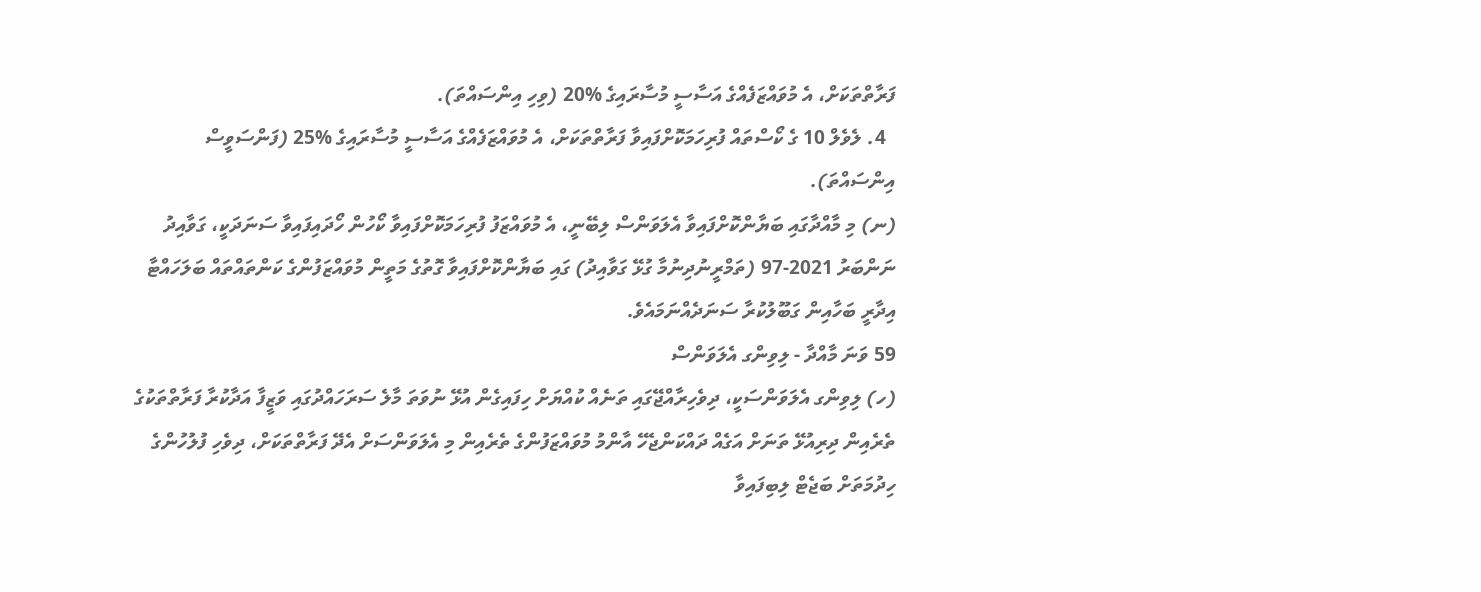ފަރާތްތަކަށް، އެ މުވައްޒަފެއްގެ އަސާސީ މުސާރައިގެ %20 (ވިހި އިންސައްތަ).
  4. ލެވެލް 10 ގެ ކޯސްތައް ފުރިހަމަކޮށްފައިވާ ފަރާތްތަކަށް، އެ މުވައްޒަފެއްގެ އަސާސީ މުސާރައިގެ %25 (ފަންސަވީސް އިންސައްތަ).
(ނ) މި މާއްދާގައި ބަޔާންކޮށްފައިވާ އެލަވަންސް ލިބޭނީ، އެ މުވައްޒަފު ފުރިހަމަކޮށްފައިވާ ކޯހުން ހޯދައިފައިވާ ސަނަދަކީ، ގަވާއިދު ނަންބަރު 2021-97 (ތަމްރީނުދިނުމާ ގުޅޭ ގަވާއިދު) ގައި ބަޔާންކޮށްފައިވާ ގޮތުގެ މަތީން މުވައްޒަފުންގެ ކަންތައްތައް ބަލަހައްޓާ އިދާރީ ބަހާއިން ގަބޫލުކުރާ ސަނަދެއްނަމައެވެ.
59 ވަނަ މާއްދާ - ލިވިންގ އެލަވަންސް
(ހ) ލިވިންގ އެލަވަންސަކީ، ދިވެހިރާއްޖޭގައި ތަނެއް ކުއްޔަށް ހިފައިގެން އުޅޭ ނުވަތަ މާލެ ސަރަހައްދުގައި ވަޒީފާ އަދާކުރާ ފަރާތްތަކުގެ ތެރެއިން ދިރިއުޅޭ ތަނަށް އަގެއް ދައްކަންޖެހޭ އާންމު މުވައްޒަފުންގެ ތެރެއިން މި އެލަވަންސަށް އެދޭ ފަރާތްތަކަށް، ދިވެހި ފުލުހުންގެ ހިދުމަތަށް ބަޖެޓް ލިބިފައިވާ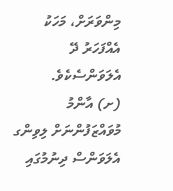މިންވަރަށް، މަހަކު އެއްފަހަރު ދޭ އެލަވަންސެކެވެ.
(ށ) އާންމު މުވައްޒަފުންނަށް ލިވިންގ އެލަވަންސް ދިނުމުގައި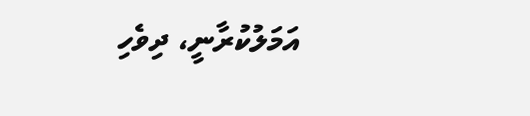އަމަލުކުރާނީ، ދިވެހި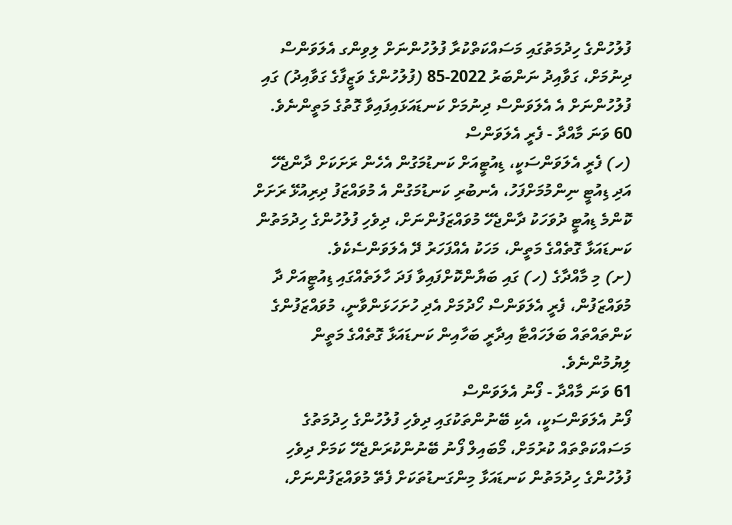ފުލުހުންގެ ހިދުމަތުގައި މަސައްކަތްކުރާ ފުލުހުންނަށް ލިވިންގ އެލަވަންސް ދިނުމަށް، ގަވާއިދު ނަންބަރު 2022-85 (ފުލުހުންގެ ވަޒީފާގެ ގަވާއިދު) ގައި ފުލުހުންނަށް އެ އެލަވަންސް ދިނުމަށް ކަނޑައަޅައިފައިވާ ގޮތުގެ މަތީންނެވެ.
60 ވަނަ މާއްދާ - ފެރީ އެލަވަންސް
(ހ) ފެރީ އެލަވަންސަކީ، ޑިއުޓީއަށް ކަނޑުމަގުން އެހެން ރަށަކަށް ދާންޖެހޭ އަދި ޑިއުޓީ ނިންމުމަށްފަހު، އެނބުރި ކަނޑުމަގުން އެ މުވައްޒަފު ދިރިއުޅޭ ރަށަށް ކޮންމެ ޑިއުޓީ ދުވަހަކު ދާންޖެހޭ މުވައްޒަފުންނަށް، ދިވެހި ފުލުހުންގެ ހިދުމަތުން ކަނޑައަޅާ ގޮތެއްގެ މަތީން، މަހަކު އެއްފަހަރު ދޭ އެލަވަންސެކެވެ.
(ށ) މި މާއްދާގެ (ހ) ގައި ބަޔާންކޮށްފައިވާ ފަދަ ހާލަތެއްގައި ޑިއުޓީއަށް ދާ މުވައްޒަފުން، ފެރީ އެލަވަންސް ހޯދުމަށް އެދި ހުށަހަޅަންވާނީ، މުވައްޒަފުންގެ ކަންތައްތައް ބަލަހައްޓާ އިދާރީ ބަހާއިން ކަނޑައަޅާ ގޮތެއްގެ މަތީން ލިޔުމުންނެވެ.
61 ވަނަ މާއްދާ - ފޯނު އެލަވަންސް
ފޯނު އެލަވަންސަކީ، އެކި ބޭނުންތަކުގައި ދިވެހި ފުލުހުންގެ ހިދުމަތުގެ މަސައްކަތްތައް ކުރުމަށް، މޯބައިލް ފޯނު ބޭނުންކުރަންޖެހޭ ކަމަށް ދިވެހި ފުލުހުންގެ ހިދުމަތުން ކަނޑައަޅާ މިންގަނޑުތަކަށް ފެތޭ މުވައްޒަފުންނަށް،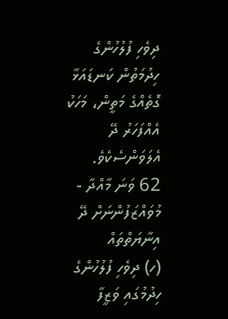ދިވެހި ފުލުހުންގެ ހިދުމަތުން ކަނޑައަޅާ ގޮތެއްގެ މަތީން، މަހަކު އެއްފަހަރު ދޭ އެލަވަންސެކެވެ.
62 ވަނަ މާއްދާ - މުވައްޒަފުންނަށް ދޭ އިނާޔަތްތައް
(ހ) ދިވެހި ފުލުހުންގެ ހިދުމުގައި ވަޒީފާ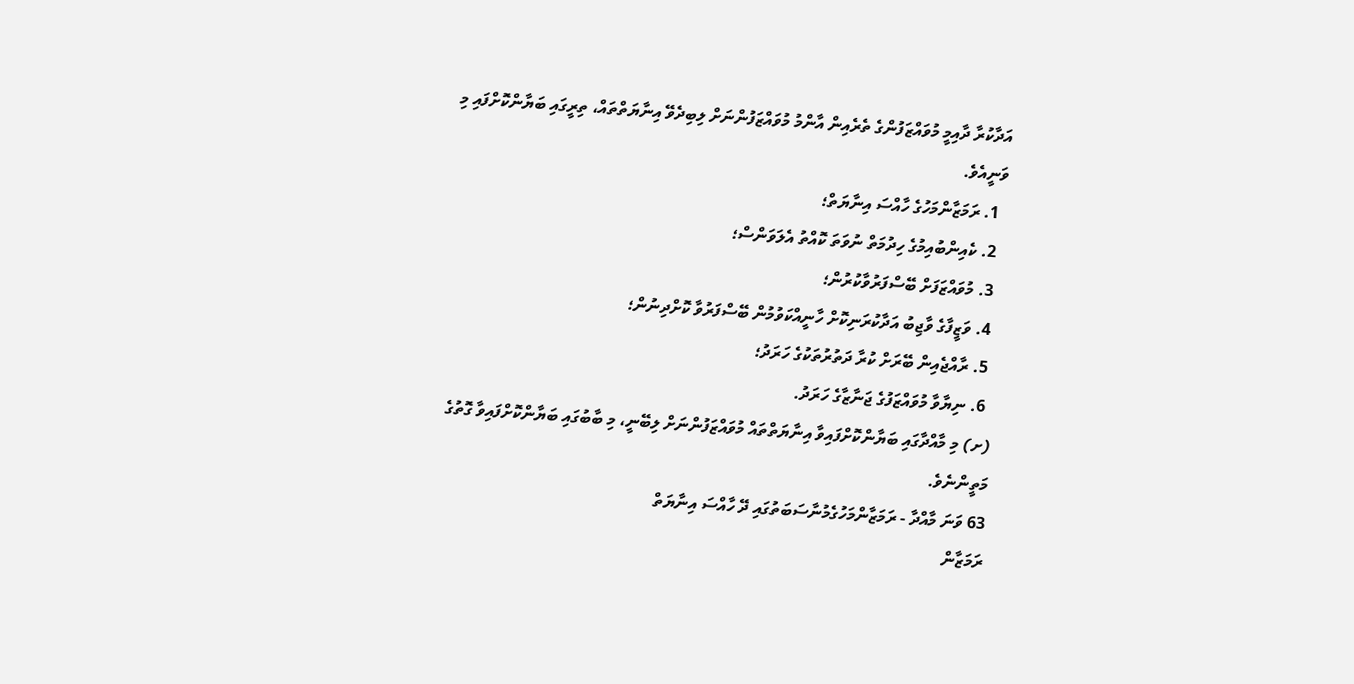އަދާކުރާ ދާއިމީ މުވައްޒަފުންގެ ތެރެއިން އާންމު މުވައްޒަފުންނަށް ލިބިދެވޭ އިނާޔަތްތައް، ތިރީގައި ބަޔާންކޮށްފައި މި ވަނީއެވެ.
  1. ރަމަޒާންމަހުގެ ހާއްސަ އިނާޔަތް؛
  2. ކެއިންބުއިމުގެ ހިދުމަތް ނުވަތަ ކޮއްތު އެލަވަންސް؛
  3. މުވައްޒަފަށް ބޭސްފަރުވާކުރުން؛
  4. ވަޒީފާގެ ވާޖިބު އަދާކުރަނިކޮށް ހާނީއްކަވުމުން ބޭސްފަރުވާ ކޮށްދިނުން؛
  5. ރާއްޖެއިން ބޭރަށް ކުރާ ދަތުރުތަކުގެ ހަރަދު؛
  6. ނިޔާވާ މުވައްޒަފުގެ ޖަނާޒާގެ ހަރަދު.
(ށ) މި މާއްދާގައި ބަޔާންކޮށްފައިވާ އިނާޔަތްތައް މުވައްޒަފުންނަށް ލިބޭނީ، މި ބާބުގައި ބަޔާންކޮށްފައިވާ ގޮތުގެ މަތީންނެވެ.
63 ވަނަ މާއްދާ - ރަމަޒާންމަހުގެމުނާސަބަތުގައި ދޭ ހާއްސަ އިނާޔަތް
ރަމަޒާން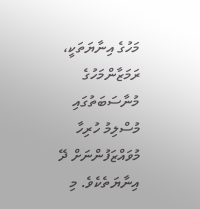މަހުގެ އިނާޔަތަކީ، ރަމަޒާންމަހުގެ މުނާސަބަތުގައި މުސްލިމު ހުރިހާ މުވައްޒަފުންނަށް ދޭ އިނާޔަތެކެވެ. މި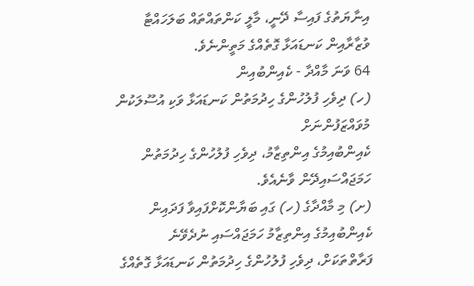އިނާޔަތުގެ ފައިސާ ދޭނީ، މާލީ ކަންތައްތައް ބަލަހައްޓާ ވުޒާރާއިން ކަނޑައަޅާ ގޮތެއްގެ މަތީންނެވެ.
64 ވަނަ މާއްދާ - ކެއިންބުއިން
(ހ) ދިވެހި ފުލުހުންގެ ހިދުމަތުން ކަނޑައަޅާ ވަކި އުސޫލަކުން މުވައްޒަފުންނަށް
ކެއިންބުއިމުގެ އިންތިޒާމު، ދިވެހި ފުލުހުންގެ ހިދުމަތުން ހަމަޖައްސައިދޭން ވާނެއެވެ.
(ށ) މި މާއްދާގެ (ހ) ގައި ބަޔާންކޮށްފައިވާ ފަދައިން ކެއިންބުއިމުގެ އިންތިޒާމު ހަމަޖައްސައި ނުދެވޭނެ ފަރާތްތަކަށް، ދިވެހި ފުލުހުންގެ ހިދުމަތުން ކަނޑައަޅާ ގޮތެއްގެ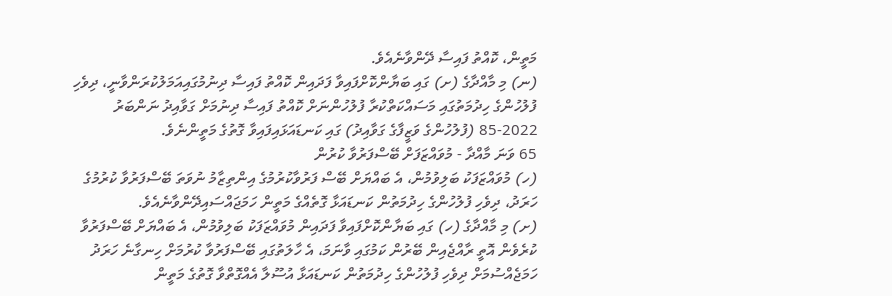މަތީން، ކޮއްތު ފައިސާ ދޭންވާނެއެވެ.
(ނ) މި މާއްދާގެ (ށ) ގައި ބަޔާންކޮށްފައިވާ ފަދައިން ކޮއްތު ފައިސާ ދިނުމުގައިއަމަލުކުރަންވާނީ، ދިވެހި ފުލުހުންގެ ހިދުމަތުގައި މަސައްކަތްކުރާ ފުލުހުންނަށް ކޮއްތު ފައިސާ ދިނުމަށް ގަވާއިދު ނަންބަރު 2022-85 (ފުލުހުންގެ ވަޒީފާގެ ގަވާއިދު) ގައި ކަނޑައަޅައިފައިވާ ގޮތުގެ މަތީންނެވެ.
65 ވަނަ މާއްދާ - މުވައްޒަފަށް ބޭސްފަރުވާ ކުރުން
(ހ) މުވައްޒަފަކު ބަލިވުމުން، އެ ބައްޔަށް ބޭސް ފަރުވާކުރުމުގެ އިންތިޒާމު ނުވަތަ ބޭސްފަރުވާ ކުރުމުގެ ހަރަދު، ދިވެހި ފުލުހުންގެ ހިދުމަތުން ކަނޑައަޅާ ގޮތެއްގެ މަތީން ހަމަޖައްސައިދޭންވާނެއެވެ.
(ށ) މި މާއްދާގެ (ހ) ގައި ބަޔާންކޮށްފައިވާ ފަދައިން މުވައްޒަފަކު ބަލިވުމުން، އެ ބައްޔަށް ބޭސްފަރުވާ ކުރެވެން އޮތީ ރާއްޖެއިން ބޭރުން ކަމުގައި ވާނަމަ، އެ ހާލަތުގައި ބޭސްފަރުވާ ކުރުމަށް ހިނގާނެ ހަރަދު ހަމަޖެއްސުމަށް ދިވެހި ފުލުހުންގެ ހިދުމަތުން ކަނޑައަޅާ އުސޫލާ އެއްގޮތްވާ ގޮތުގެ މަތީން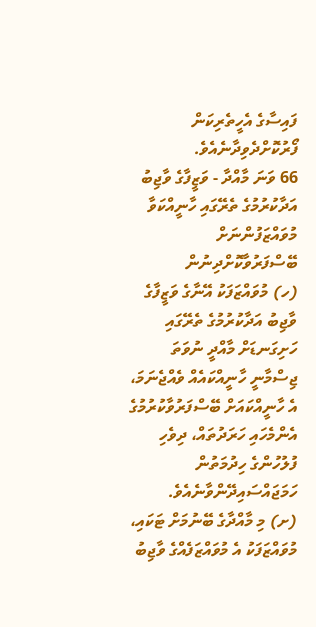ފައިސާގެ އެހީތެރިކަން ފޯރުކޮށްދެވިދާނެއެވެ.
66 ވަނަ މާއްދާ - ވަޒީފާގެ ވާޖިބު އަދާކުރުމުގެ ތެރޭގައި ހާނީއްކަވާ މުވައްޒަފުންނަށް ބޭސްފަރުވާކޮށްދިނުން
(ހ) މުވައްޒަފަކު އޭނާގެ ވަޒީފާގެ ވާޖިބު އަދާކުރުމުގެ ތެރޭގައި ހަށިގަނޑަށް މާއްދީ ނުވަތަ ޖިސްމާނީ ހާނީއްކައެއް ވެއްޖެނަމަ، އެ ހާނީއްކައަށް ބޭސްފަރުވާކުރުމުގެ އެންމެހައި ހަރަދުތައް، ދިވެހި ފުލުހުންގެ ހިދުމަތުން ހަމަޖައްސައިދޭންވާނެއެވެ.
(ށ) މި މާއްދާގެ ބޭނުމަށް ޓަކައި، މުވައްޒަފަކު އެ މުވައްޒަފެއްގެ ވާޖިބު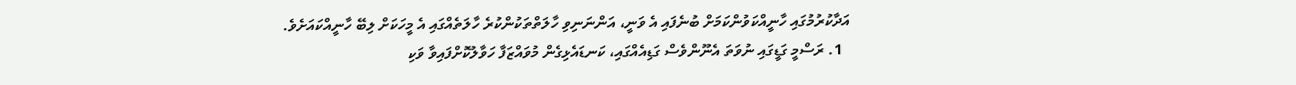އަދާކުރުމުގައި ހާނީއްކަވުންކަމަށް ބުނެފައި އެ ވަނީ، އަންނަނިވި ހާލަތްތަކުންކުރެ ހާލަތެއްގައި އެ މީހަކަށް ލިބޭ ހާނީއްކައަށެވެ.
  1. ރަސްމީ ގަޑީގައި ނުވަތަ އެނޫންވެސް ގަޑިއެއްގައި، ކަނޑައެޅިގެން މުވައްޒަފާ ހަވާލުކޮށްފައިވާ ވަކި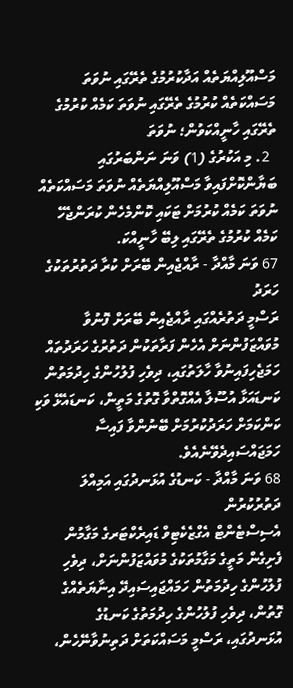މަސްއޫލިއްޔަތެއް އަދާކުރުމުގެ ތެރޭގައި ނުވަތަ މަސައްކަތެއް ކުރުމުގެ ތެރޭގައި ނުވަތަ ކަމެއް ކުރުމުގެ ތެރޭގައި ހާނީއްކަވުން؛ ނުވަތަ
  2. މި އަކުރުގެ (1) ވަނަ ނަންބަރުގައި ބަޔާންކޮށްފައިވާ މަސްއޫލިއްޔަތެއް ނުވަތަ މަސައްކަތެއް ނުވަތަ ކަމެއް ކުރުމަށް ޓަކައި ކޮންމެހެން ކުރަންޖެހޭ ކަމެއް ކުރުމުގެ ތެރޭގައި ލިބޭ ހާނީއްކަ.
67 ވަނަ މާއްދާ - ރާއްޖެއިން ބޭރަށް ކުރާ ދަތުރުތަކުގެ ހަރަދު
ރަސްމީ ދަތުރެއްގައި ރާއްޖެއިން ބޭރަށް ފޮނުވާ މުވައްޒަފުންނަށް އެހެން ފަރާތަކުން ދަތުރުގެ ހަރަދުތައް ހަމަޖެހިފައިނުވާ ހާލަތުގައި، ދިވެހި ފުލުހުންގެ ހިދުމަތުން ކަނޑައަޅާ އުސޫލާ އެއްގޮތްވާ ގޮތުގެ މަތީން، ކަނޑައެޅޭ ވަކި ކަންކަމަށް ހަރަދުކުރުމަށް ބޭނުންވާ ފައިސާ ހަމަޖައްސައިދެވޭނެއެވެ.
68 ވަނަ މާއްދާ - ކަނޑުގެ އުޅަނދުގައި އަމިއްލަ ދަތުރުކުރުން
އެސިސްޓެންޓް އެގްޒެކެޓިވް ޑައިރެކްޓަރގެ މަގާމުން ފެށިގެން މަތީގެ މަގާމުތަކުގެ މުވައްޒަފުންނަށް، ދިވެހި ފުލުހުންގެ ހިދުމަތުން ހަމައްޖައިސައިދޭ އިނާޔަތެއްގެ ގޮތުން، ދިވެހި ފުލުހުންގެ ހިދުމަތުގެ ކަނޑުގެ އުޅަނދުގައި، ރަސްމީ މަސައްކަތަށް ދަތިނުވާނޭހެން،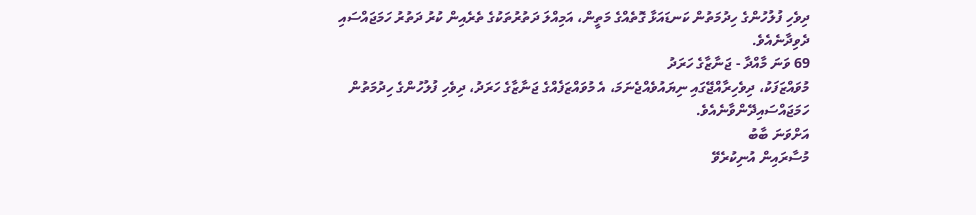ދިވެހި ފުލުހުންގެ ހިދުމަތުން ކަނޑައަޅާ ގޮތެއްގެ މަތީން، އަމިއްލަ ދަތުރުތަކުގެ ތެރެއިން ކުރު ދަތުރު ހަމަޖައްސައި ދެވިދާނެއެވެ.
69 ވަނަ މާއްދާ - ޖަނާޒާގެ ހަރަދު
މުވައްޒަފަކު، ދިވެހިރާއްޖޭގައި ނިޔައުވެއްޖެނަމަ، އެ މުވައްޒަފެއްގެ ޖަނާޒާގެ ހަރަދު، ދިވެހި ފުލުހުންގެ ހިދުމަތުން ހަމަޖައްސައިދޭންވާނެއެވެ.
އަށްވަނަ ބާބު
މުސާރައިން އުނިކުރެވޭ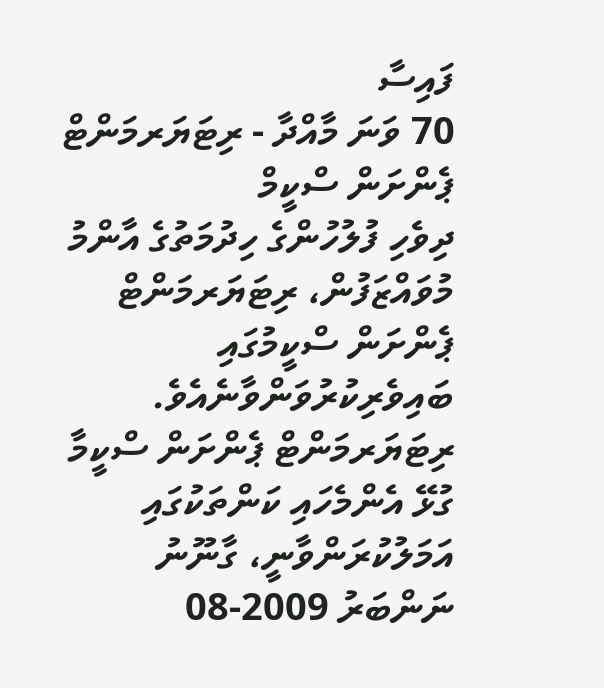ފައިސާ
70 ވަނަ މާއްދާ - ރިޓަޔަރމަންޓް ޕެންށަން ސްކީމް
ދިވެހި ފުލުހުންގެ ހިދުމަތުގެ އާންމު މުވައްޒަފުން، ރިޓަޔަރމަންޓް ޕެންށަން ސްކީމުގައި ބައިވެރިކުރުވަންވާނެއެވެ. ރިޓަޔަރމަންޓް ޕެންށަން ސްކީމާ ގުޅޭ އެންމެހައި ކަންތަކުގައި އަމަލުކުރަންވާނީ، ގާނޫނު ނަންބަރު 2009-08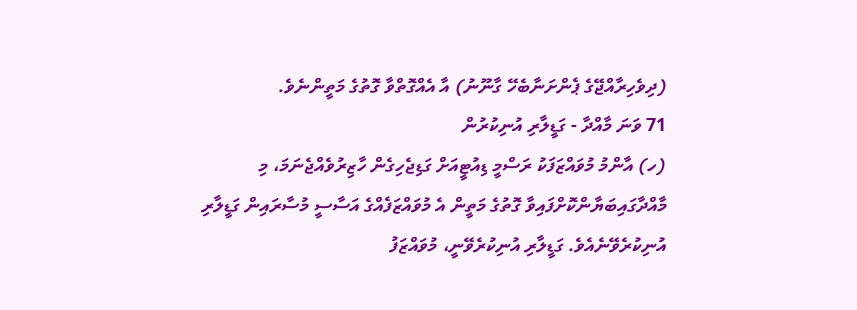(ދިވެހިރާއްޖޭގެ ޕެންށަނާބެހޭ ގާނޫނު) އާ އެއްގޮތްވާ ގޮތުގެ މަތީންނެވެ.
71 ވަނަ މާއްދާ - ގަޑީލާރި އުނިކުރުން
(ހ) އާންމު މުވައްޒަފަކު ރަސްމީ ޑިއުޓީއަށް ގަޑިޖެހިގެން ހާޒިރުވެއްޖެނަމަ، މި މާއްދާގައިބަޔާންކޮށްފައިވާ ގޮތުގެ މަތީން އެ މުވައްޒަފެއްގެ އަސާސީ މުސާރައިން ގަޑީލާރި އުނިކުރެވޭނެއެވެ. ގަޑީލާރި އުނިކުރެވޭނީ، މުވައްޒަފު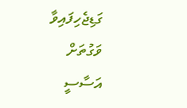ގަޑިޖެހިފައިވާ ވަގުތަށް އަސާސީ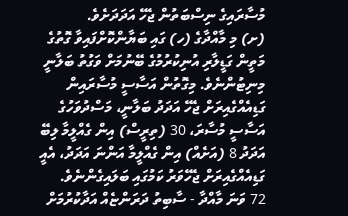މުސާރައިގެ ނިސްބަތުން ޖެހޭ އަދަދަށެވެ.
(ށ) މި މާއްދާގެ (ހ) ގައި ބަޔާންކޮށްފައިވާ ގޮތުގެ މަތީން ގަޑީލާރި އުނިކުރުމުގެ ބޭނުމަށް ވަގުތު ބަލާނީ މިނިޓުންނެވެ. މިގޮތުން އަސާސީ މުސާރައިން ގަޑިއެއްގެއިރަށް ޖެހޭ އަދަދު ބަލާނީ، މަސްދުވަހުގެ އަސާސީ މުސާރަ، 30 (ތިރީސް) އިން ގެއްލީމާ ލިބޭ އަދަދު 8 (އަށެއް) އިން ގެއްލީމާ އަންނަ އަދަދު، އެއީ ގަޑިއެއްގެއިރަށް ޖެހޭވަރު ކަމުގައި ބަލައިގެންނެވެ.
72 ވަނަ މާއްދާ - ސާބިތު ދަރަންޏެއް އަދާކުރުމަށް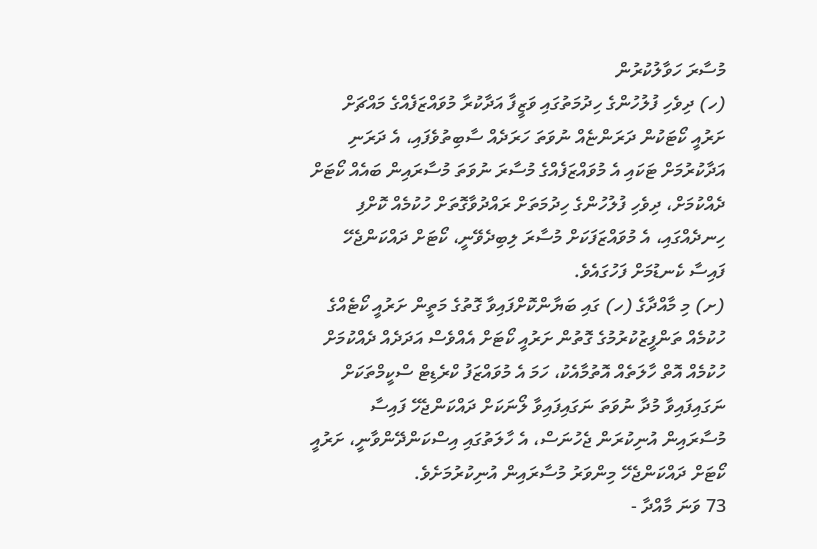މުސާރަ ހަވާލުކުރުން
(ހ) ދިވެހި ފުލުހުންގެ ހިދުމަތުގައި ވަޒީފާ އަދާކުރާ މުވައްޒަފެއްގެ މައްޗަށް ށަރުއީ ކޯޓަކުން ދަރަންޏެއް ނުވަތަ ހަރަދެއް ސާބިތުވެފައި، އެ ދަރަނި އަދާކުރުމަށް ޓަކައި އެ މުވައްޒަފެއްގެ މުސާރަ ނުވަތަ މުސާރައިން ބައެއް ކޯޓަށް ދެއްކުމަށް، ދިވެހި ފުލުހުންގެ ހިދުމަތަށް ރައްދުވާގޮތަށް ހުކުމެއް ކޮށްފި ހިނދެއްގައި، އެ މުވައްޒަފަކަށް މުސާރަ ލިބިދެވޭނީ، ކޯޓަށް ދައްކަންޖެހޭ ފައިސާ ކެނޑުމަށް ފަހުގައެވެ.
(ށ) މި މާއްދާގެ (ހ) ގައި ބަޔާންކޮށްފައިވާ ގޮތުގެ މަތީން ށަރުއީ ކޯޓެއްގެ ހުކުމެއް ތަންފީޒުކުރުމުގެ ގޮތުން ށަރުއީ ކޯޓަށް އެއްވެސް އަދަދެއް ދެއްކުމަށް ހުކުމެއް އޮތް ހާލަތެއް އޮތުމާއެކު، ހަމަ އެ މުވައްޒަފު ކްރެޑިޓް ސްކީމްތަކަށް ނަގައިފައިވާ މުދާ ނުވަތަ ނަގައިފައިވާ ލޯނަކަށް ދައްކަންޖެހޭ ފައިސާ މުސާރައިން އުނިކުރަން ޖެހުނަސް، އެ ހާލަތުގައި އިސްކަންދޭންވާނީ، ށަރުއީ ކޯޓަށް ދައްކަންޖެހޭ މިންވަރު މުސާރައިން އުނިކުރުމަށެވެ.
73 ވަނަ މާއްދާ -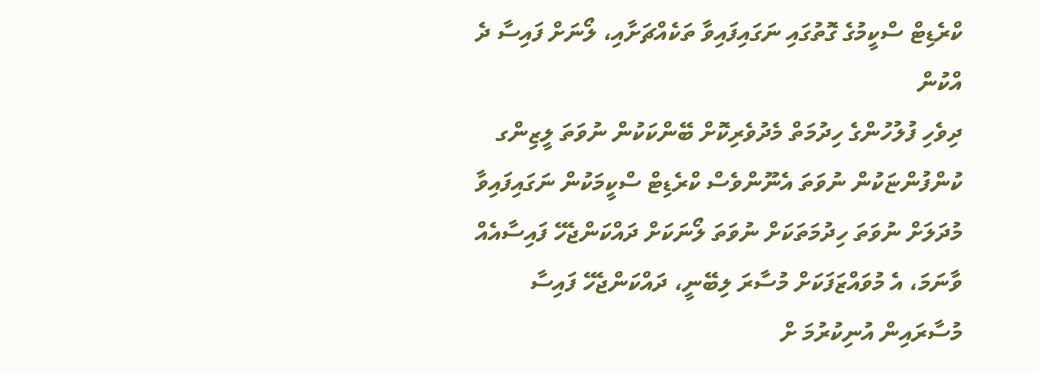ކްރެޑިޓް ސްކީމުގެ ގޮތުގައި ނަގައިފައިވާ ތަކެއްޗަށާއި، ލޯނަށް ފައިސާ ދެ އްކުން
ދިވެހި ފުލުހުންގެ ހިދުމަތް މެދުވެރިކޮށް ބޭންކަކުން ނުވަތަ ލީޒިންގ ކުންފުންޏަކުން ނުވަތަ އެނޫންވެސް ކްރެޑިޓް ސްކީމަކުން ނަގައިފައިވާ މުދަލަށް ނުވަތަ ހިދުމަތަކަށް ނުވަތަ ލޯނަކަށް ދައްކަންޖެހޭ ފައިސާއެއް ވާނަމަ، އެ މުވައްޒަފަކަށް މުސާރަ ލިބޭނީ، ދައްކަންޖެހޭ ފައިސާ މުސާރައިން އުނިކުރުމަ ށް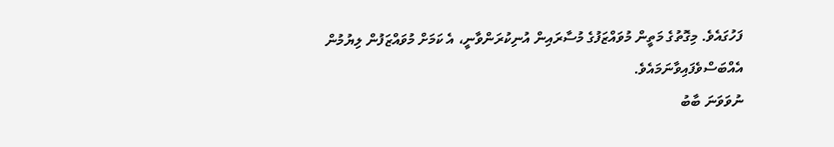ފަހުގައެވެ. މިގޮތުގެ މަތީން މުވައްޒަފުގެ މުސާރައިން އުނިކުރަންވާނީ، އެ ކަމަށް މުވައްޒަފުން ލިޔުމުން އެއްބަސްވެފައިވާނަމައެވެ.
ނުވަވަނަ ބާބު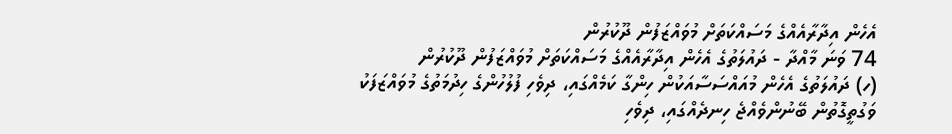އެހެން އިދާރާއެއްގެ މަސައްކަތަށް މުވައްޒަފުން ދޫކުރުން
74 ވަނަ މާއްދާ - ދައުލަތުގެ އެހެން އިދާރާއެއްގެ މަސައްކަތަށް މުވައްޒަފުން ދޫކުރުން
(ހ) ދައުލަތުގެ އެހެން މުއައްސަސާއަކުން ހިންގާ ކަމެއްގައި، ދިވެހި ފުލުހުންގެ ހިދުމަތުގެ މުވައްޒަފަކު ވަގުތީގޮތުން ބޭނުންވެއްޖެ ހިނދެއްގައި، ދިވެހި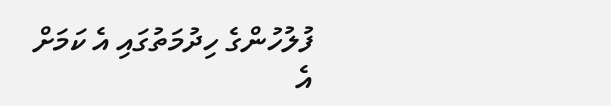ފުލުހުންގެ ހިދުމަތުގައި އެ ކަމަށް އެ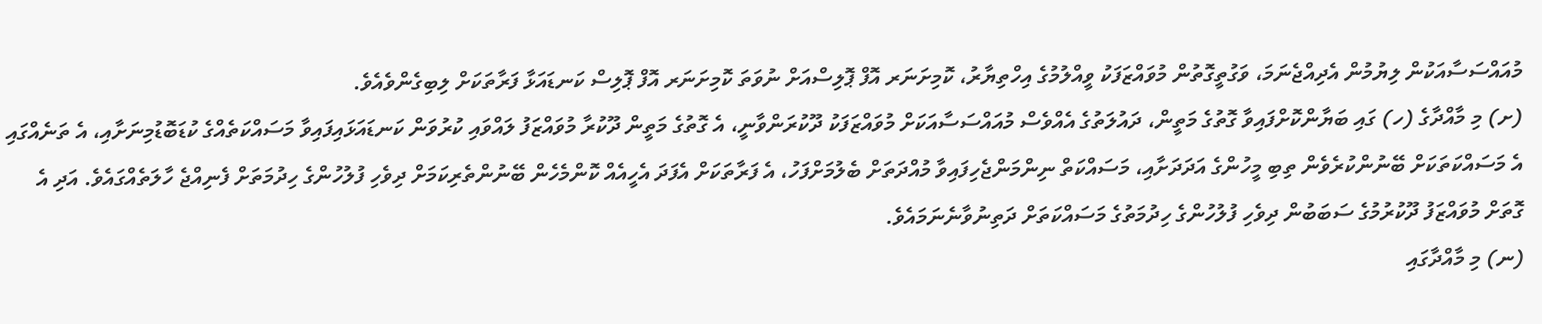މުއައްސަސާއަކުން ލިޔުމުން އެދިއްޖެނަމަ، ވަގުތީގޮތުން މުވައްޒަފަކު ވީއްލުމުގެ އިހްތިޔާރު، ކޮމިށަނަރ އޮފް ޕޮލިސްއަށް ނުވަތަ ކޮމިށަނަރ އޮފް ޕޮލިސް ކަނޑައަޅާ ފަރާތަކަށް ލިބިގެންވެއެވެ.
(ށ) މި މާއްދާގެ (ހ) ގައި ބަޔާންކޮށްފައިވާ ގޮތުގެ މަތީން، ދައުލަތުގެ އެއްވެސް މުއައްސަސާއަކަށް މުވައްޒަފަކު ދޫކުރަންވާނީ، އެ ގޮތުގެ މަތީން ދޫކުރާ މުވައްޒަފު ލައްވައި ކުރުވަން ކަނޑައަޅައިފައިވާ މަސައްކަތެއްގެ ކުޑަބޮޑުމިނަށާއި، އެ ތަނެއްގައި އެ މަސައްކަތަކަށް ބޭނުންކުރެވެން ތިބި މީހުންގެ އަދަދަށާއި، މަސައްކަތް ނިންމަންޖެހިފައިވާ މުއްދަތަށް ބެލުމަށްފަހު، އެ ފަރާތަކަށް އެފަދަ އެހީއެއް ކޮންމެހެން ބޭނުންތެރިކަމަށް ދިވެހި ފުލުހުންގެ ހިދުމަތަށް ފެނިއްޖެ ހާލަތެއްގައެވެ. އަދި އެ ގޮތަށް މުވައްޒަފު ދޫކުރުމުގެ ސަބަބުން ދިވެހި ފުލުހުންގެ ހިދުމަތުގެ މަސައްކަތަށް ދަތިނުވާނެނަމައެވެ.
(ނ) މި މާއްދާގައި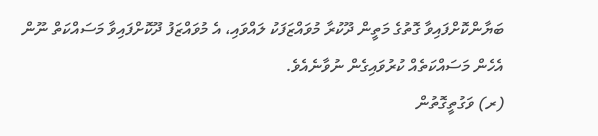ބަޔާންކޮށްފައިވާ ގޮތުގެ މަތީން ދޫކުރާ މުވައްޒަފަކު ލައްވައި، އެ މުވައްޒަފު ދޫކޮށްފައިވާ މަސައްކަތް ނޫން އެހެން މަސައްކަތެއް ކުރުވައިގެން ނުވާނެއެވެ.
(ރ) ވަގުތީގޮތުން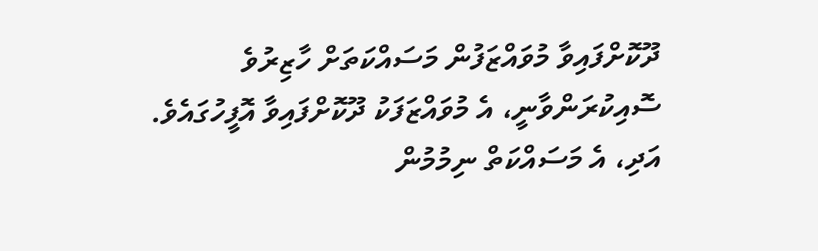ދޫކޮށްފައިވާ މުވައްޒަފުން މަސައްކަތަށް ހާޒިރުވެ ސޮއިކުރަންވާނީ، އެ މުވައްޒަފަކު ދޫކޮށްފައިވާ އޮފީހުގައެވެ. އަދި، އެ މަސައްކަތް ނިމުމުން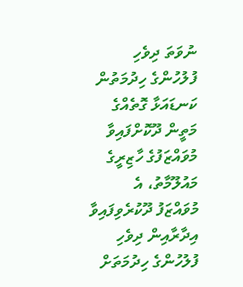ނުވަތަ ދިވެހި ފުލުހުންގެ ހިދުމަތުން ކަނޑައަޅާ ގޮތެއްގެ މަތީން ދޫކޮށްފައިވާ މުވައްޒަފުގެ ހާޒިރީގެ މައުލޫމާތު، އެ މުވައްޒަފު ދޫކުރެވިފައިވާ އިދާރާއިން ދިވެހި ފުލުހުންގެ ހިދުމަތަށް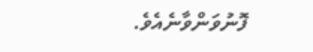ފޮނުވަންވާނެއެވެ.